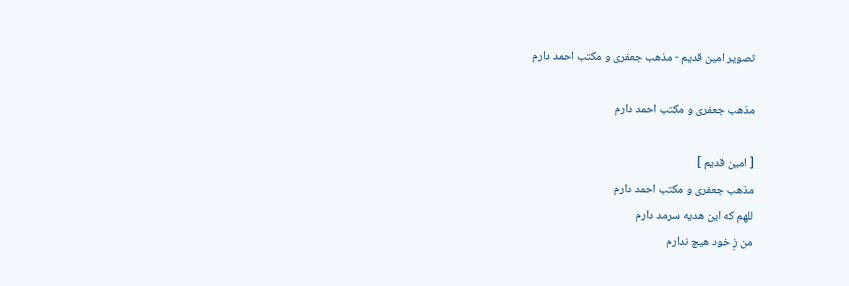تصویر امین قدیم - مذهب جعفری و مکتب احمد دارم

مذهب جعفری و مکتب احمد دارم

[ امین قدیم ]
مذهب جعفری و مکتب احمد دارم
للهم که این هدیه سرمد دارم
من زِ خود هیچ ندارم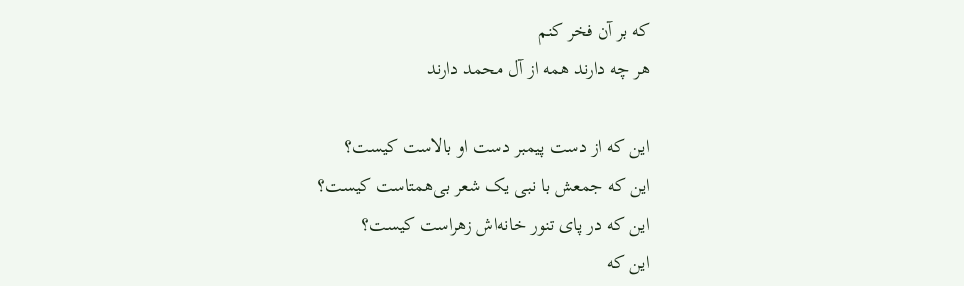که بر آن فخر کنم
هر چه دارند همه از آل محمد دارند

این که از دست پیمبر دست او بالاست کیست؟
این که جمعش با نبی یک شعر بی‌همتاست کیست؟
این که در پای تنور خانه‌اش زهراست کیست؟
این که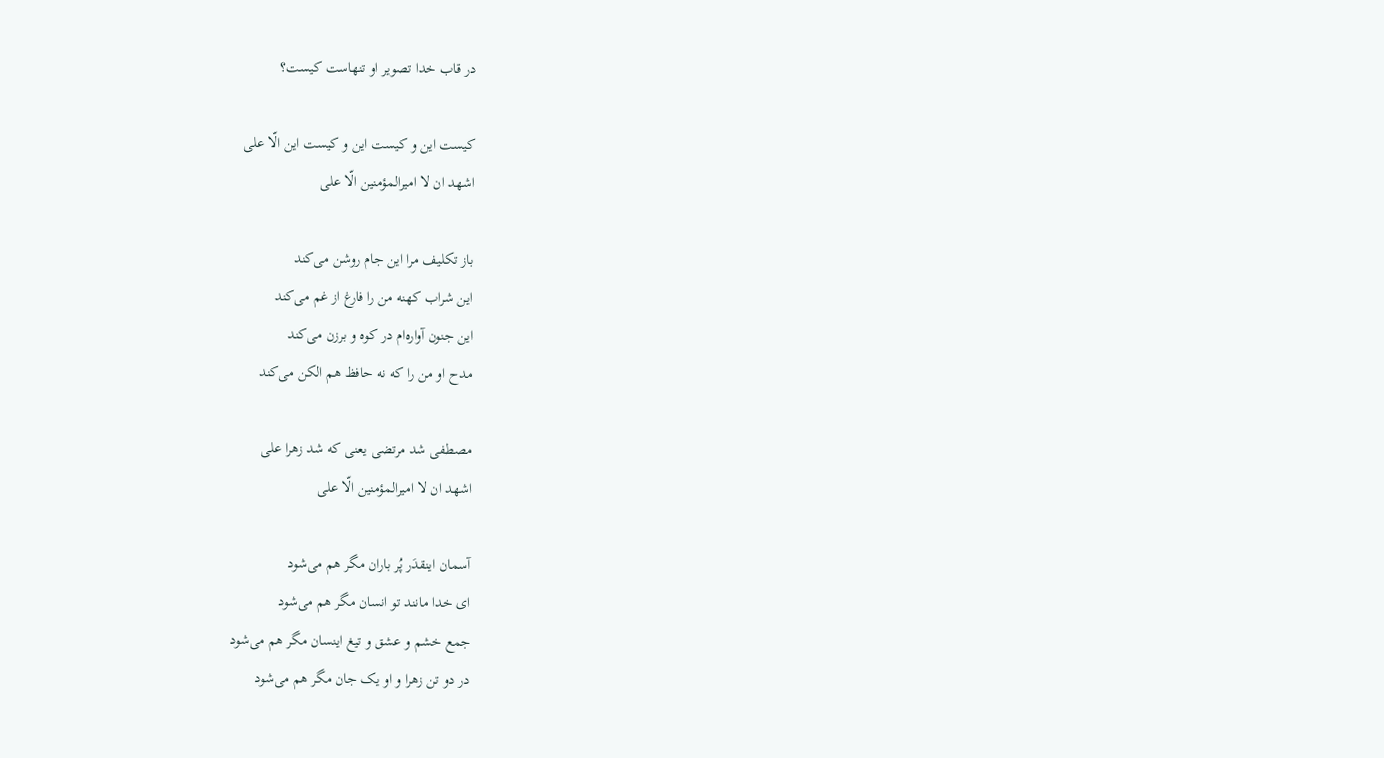در قاب خدا تصویر او تنهاست کیست؟

کیست این و کیست این و کیست این الّا علی
اشهد ان لا امیرالمؤمنین الّا علی

باز تکلیف مرا این جام روشن می‌کند
این شراب کهنه من را فارغ از غم می‌کند
این جنون آواره‌ام در کوه و برزن می‌کند
مدح او من را که نه حافظ هم الکن می‌کند

مصطفی شد مرتضی یعنی که شد زهرا علی
اشهد ان لا امیرالمؤمنین الّا علی

آسمان اینقدَر پُر باران مگر هم می‌شود
ای خدا مانند تو انسان مگر هم می‌شود
جمع خشم و عشق و تیغ اینسان مگر هم می‌شود
در دو تن زهرا و او یک جان مگر هم می‌شود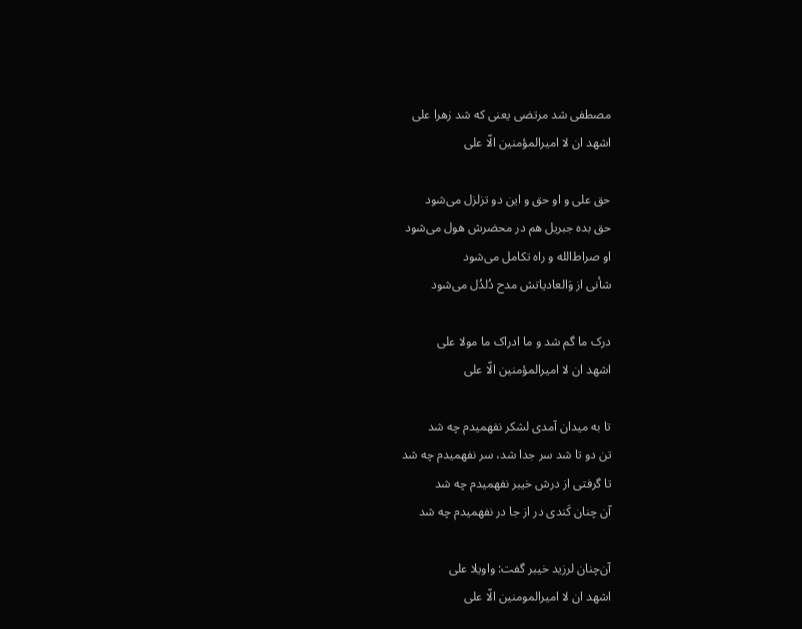مصطفی شد مرتضی یعنی که شد زهرا علی
اشهد ان لا امیرالمؤمنین الّا علی

حق علی و او حق و این دو تزلزل می‌شود
حق بده جبریل هم در محضرش هول می‌شود
او صراط‌الله و راه تکامل می‌شود
شأنی از وَالعادیاتش مدح دُلدُل می‌شود

درک ما گم شد و ما ادراک ما مولا علی
اشهد ان لا امیرالمؤمنین الّا علی

تا به میدان آمدی لشکر نفهمیدم چه شد
تن دو تا شد سر جدا شد، سر نفهمیدم چه شد
تا گرفتی از درش خیبر نفهمیدم چه شد
آن چنان کَندی در از جا در نفهمیدم چه شد

آن‌چنان لرزید خیبر گفت: واویلا علی
اشهد ان لا امیرالمومنین الّا علی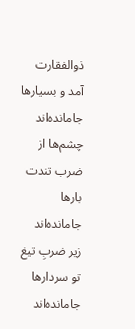ذوالفقارت آمد و بسیارها جامانده‌اند
چشم‌ها از ضرب تندت بارها جامانده‌اند
زیر ضربِ تیغ تو سردارها جامانده‌اند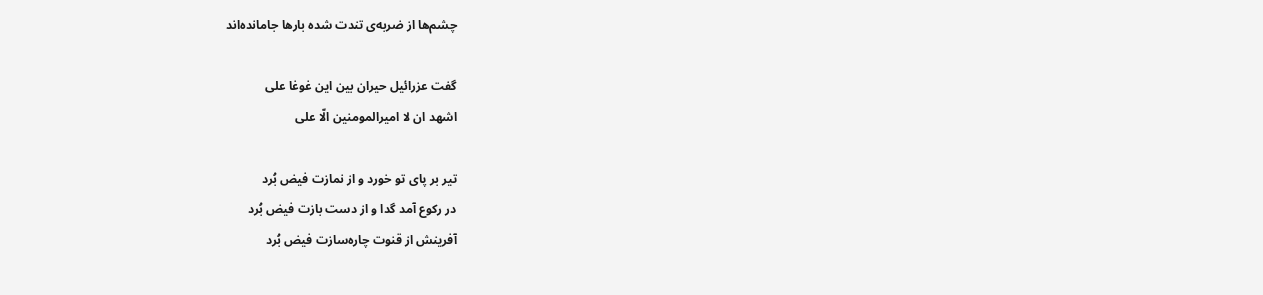چشم‌ها از ضربه‌ی تندت شده بارها جامانده‌اند

گفت عزرائیل حیران بین این غوغا علی
اشهد ان لا امیرالمومنین الّا علی

تیر بر پای تو خورد و از نمازت فیض بُرد
در رکوع آمد گدا و از دست بازت فیض بُرد
آفرینش از قنوت چاره‌سازت فیض بُرد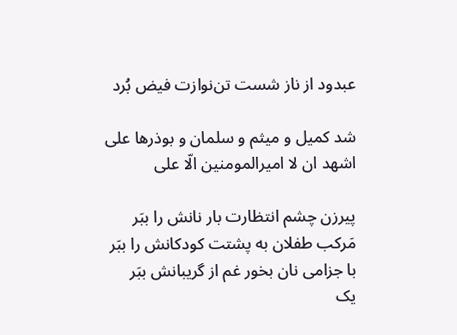عبدود از ناز شست تن‌نوازت فیض بُرد

شد کمیل و میثم و سلمان و بوذرها علی
اشهد ان لا امیرالمومنین الّا علی

پیرزن چشم انتظارت بار نانش را ببَر
مَرکب طفلان به پشتت کودکانش را ببَر
با جزامی نان بخور غم از گریبانش ببَر
یک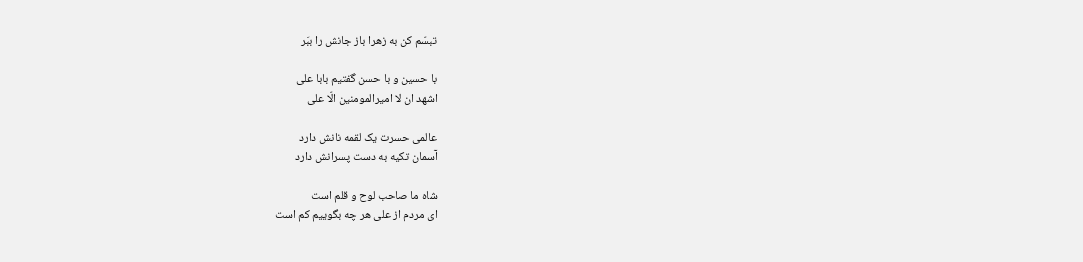تبسّم کن به زهرا باز جانش را ببَر

با حسین و با حسن گفتیم بابا علی
اشهد ان لا امیرالمومنین الّا علی

عالمی حسرت یک لقمه نانش دارد
آسمان تکیه به دست پسرانش دارد

شاه ما صاحب لوح و قلم است
ای مردم از علی هر چه بگوییم کم است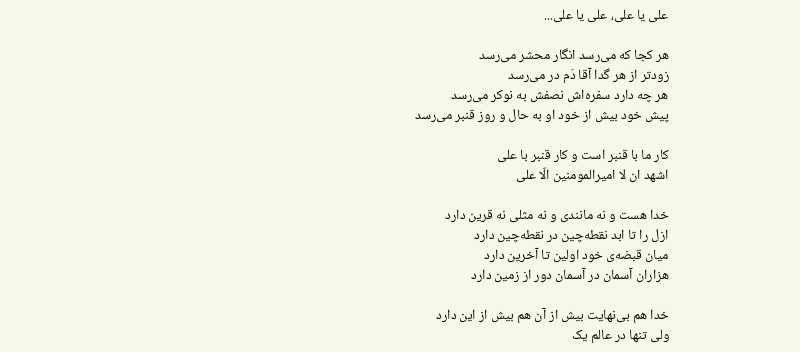علی یا علی، علی یا علی...

هر کجا که می‌رسد انگار محشر می‌رسد
زودتر از هر گدا آقا دَم در می‌رسد
هر چه دارد سفره‌اش نصفش به نوکر می‌رسد
پیش خود بیش از خود او به حال و روز قنبر می‌رسد

کار ما با قنبر است و کار قنبر با علی
اشهد ان لا امیرالمومنین الّا علی

خدا هست و نه مانندی و نه مثلی نه قرین دارد
ازل را تا ابد نقطه‌چین در نقطه‌چین دارد
میان قبضه‌ی خود اولین تا آخرین دارد
هزاران آسمان در آسمان دور از زمین دارد

خدا هم بی‌نهایت بیش از آن هم بیش از این دارد
ولی تنها در عالم یک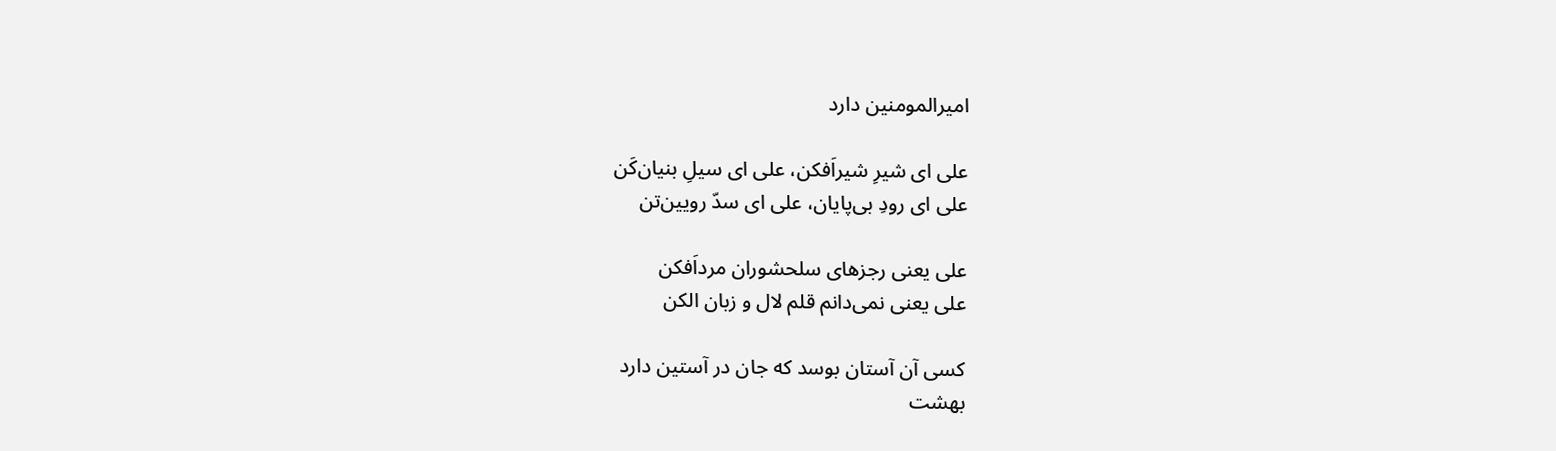امیرالمومنین دارد

علی ای شیرِ شیراَفکن، علی ای سیلِ بنیان‌کَن
علی ای رودِ بی‌پایان، علی ای سدّ رویین‌تن

علی یعنی رجزهای سلحشوران مرداَفکن
علی یعنی نمی‌دانم قلم لال و زبان الکن

کسی آن آستان بوسد که جان در آستین دارد
بهشت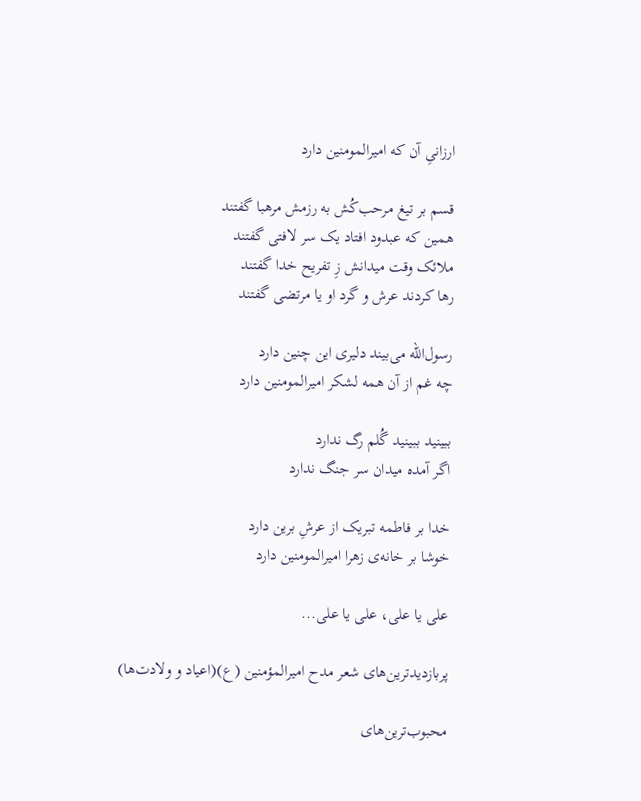ارزانیِ آن که امیرالمومنین دارد

قسم بر تیغ مرحب‌کُش به رزمش مرهبا گفتند
همین که عبدود افتاد یک سر لافتی گفتند
ملائک وقت میدانش زِ تفریح خدا گفتند
رها کردند عرش و گرد او یا مرتضی گفتند

رسول‌الله می‌بیند دلیری این چنین دارد
چه غم از آن همه لشکر امیرالمومنین دارد

ببینید ببینید گُلم رگ ندارد
اگر آمده میدان سر جنگ ندارد

خدا بر فاطمه تبریک از عرشِ برین دارد
خوشا بر خانه‌ی زهرا امیرالمومنین دارد

علی یا علی، علی یا علی‌...

پربازدید‌ترین‌های شعر مدح امیرالمؤمنین (ع)(اعياد و ولادت‌ها)

محبوب‌ترین‌های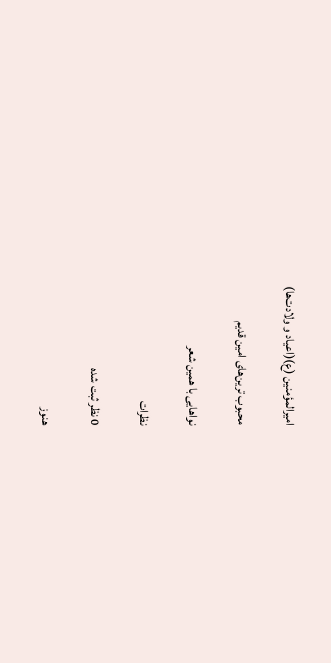امیرالمؤمنین (ع)(اعياد و ولادت‌ها)

محبوب ترین‌های امین قدیم

نواها‌یی با همین ‌شعر

نظرات

0 نظر ثبت شده

هنوز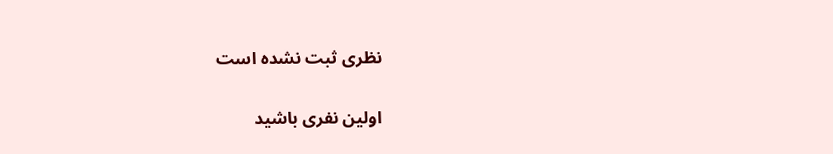نظری ثبت نشده است

اولین نفری باشید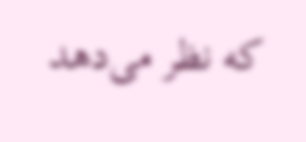که نظر می‌دهد